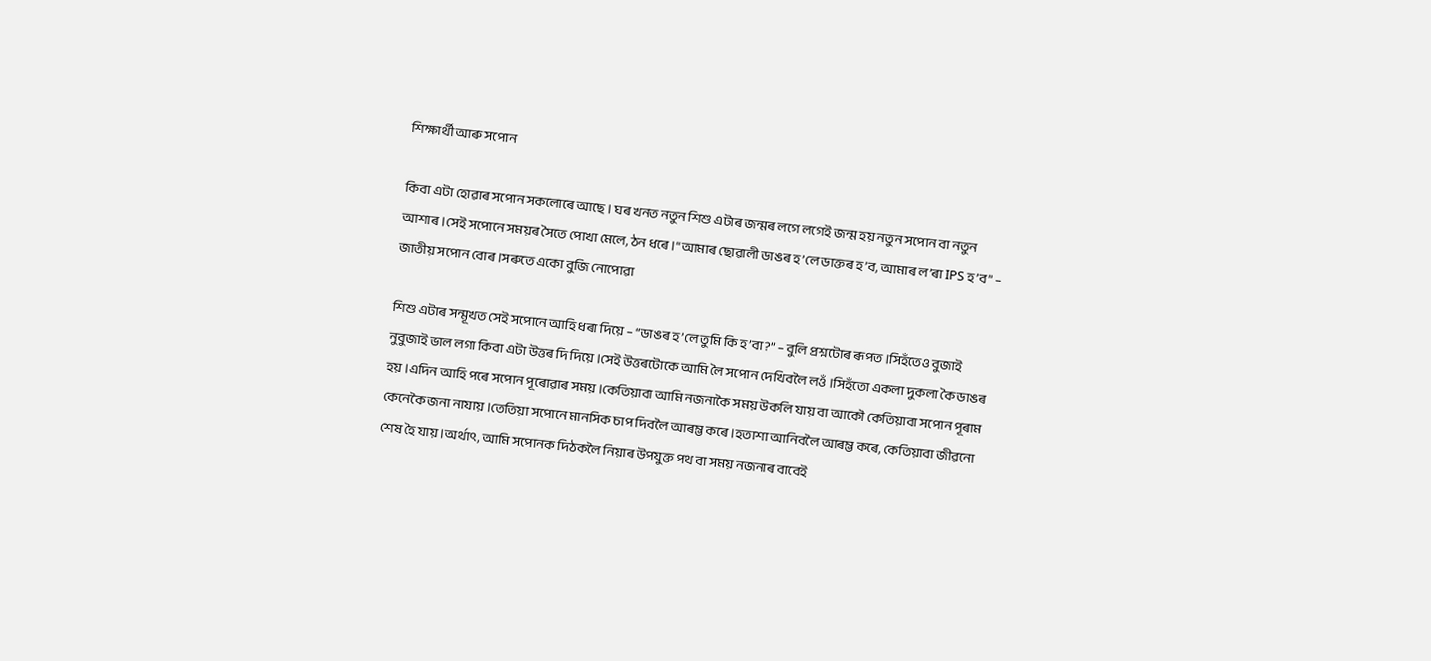শিক্ষাৰ্থী আৰু সপোন

কিবা এটা হোৱাৰ সপোন সকলোৰে আছে । ঘৰ খনত নতুন শিশু এটাৰ জন্মৰ লগে লগেই জন্ম হয় নতুন সপোন বা নতুন আশাৰ ।সেই সপোনে সময়ৰ সৈতে পোখা মেলে, ঠন ধৰে ।“আমাৰ ছোৱালী ডাঙৰ হ’লে ডাক্তৰ হ’ব, আমাৰ ল’ৰা IPS হ’ব” – জাতীয় সপোন বোৰ ।সৰুতে একো বুজি নোপোৱা

শিশু এটাৰ সন্মূখত সেই সপোনে আহি ধৰা দিয়ে – “ডাঙৰ হ’লে তুমি কি হ’বা?” – বুলি প্ৰশ্নটোৰ ৰূপত ।সিহঁতেও বুজাই নুবুজাই ভাল লগা কিবা এটা উত্তৰ দি দিয়ে ।সেই উত্তৰটোকে আমি লৈ সপোন দেখিবলৈ লওঁ ।সিহঁতো একলা দুকলা কৈ ডাঙৰ হয় ।এদিন আহি পৰে সপোন পূৰোৱাৰ সময় ।কেতিয়াবা আমি নজনাকৈ সময় উকলি যায় বা আকৌ কেতিয়াবা সপোন পূৰাম কেনেকৈ জনা নাযায় ।তেতিয়া সপোনে মানসিক চাপ দিবলৈ আৰম্ভ কৰে ।হতাশা আনিবলৈ আৰম্ভ কৰে, কেতিয়াবা জীৱনো শেষ হৈ যায় ।অৰ্থাৎ, আমি সপোনক দিঠকলৈ নিয়াৰ উপযুক্ত পথ বা সময় নজনাৰ বাবেই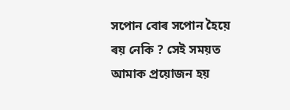সপোন বোৰ সপোন হৈয়ে ৰয় নেকি ? সেই সময়ত আমাক প্ৰয়োজন হয়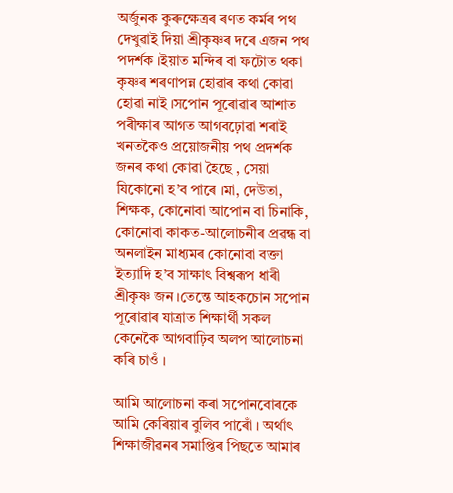অৰ্জুনক কুৰুক্ষেত্ৰৰ ৰণত কৰ্মৰ পথ দেখুৱাই দিয়া শ্ৰীকৃষ্ণৰ দৰে এজন পথ পদৰ্শক ।ইয়াত মন্দিৰ বা ফটোত থকা কৃষ্ণৰ শৰণাপন্ন হোৱাৰ কথা কোৱা হোৱা নাই ।সপোন পূৰোৱাৰ আশাত পৰীক্ষাৰ আগত আগবঢ়োৱা শৰাই খনতকৈও প্ৰয়োজনীয় পথ প্ৰদৰ্শক জনৰ কথা কোৱা হৈছে , সেয়া যিকোনো হ’ব পাৰে ।মা, দেউতা, শিক্ষক, কোনোবা আপোন বা চিনাকি, কোনোবা কাকত-আলোচনীৰ প্ৰৱন্ধ বা অনলাইন মাধ্যমৰ কোনোবা বক্তা ইত্যাদি হ’ব সাক্ষাৎ বিশ্বৰূপ ধাৰী শ্ৰীকৃষ্ণ জন ।তেন্তে আহকচোন সপোন পূৰোৱাৰ যাত্ৰাত শিক্ষাৰ্থী সকল কেনেকৈ আগবাঢ়িব অলপ আলোচনা কৰি চাওঁ ।

আমি আলোচনা কৰা সপোনবোৰকে আমি কেৰিয়াৰ বুলিব পাৰোঁ । অৰ্থাৎ শিক্ষাজীৱনৰ সমাপ্তিৰ পিছতে আমাৰ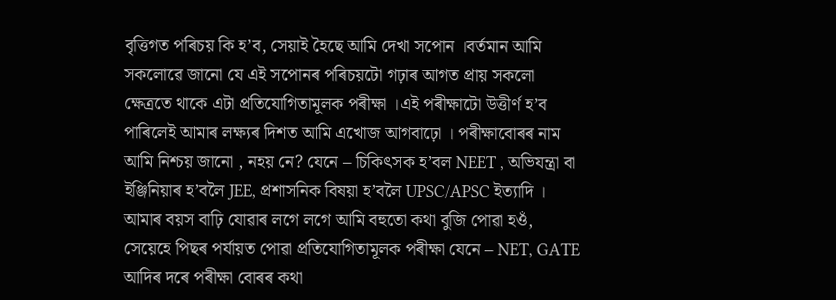বৃত্তিগত পৰিচয় কি হ’ব, সেয়াই হৈছে আমি দেখা সপোন ।বৰ্তমান আমি সকলোৱে জানো যে এই সপোনৰ পৰিচয়টো গঢ়াৰ আগত প্ৰায় সকলো ক্ষেত্ৰতে থাকে এটা প্ৰতিযোগিতামূলক পৰীক্ষা ।এই পৰীক্ষাটো উত্তীৰ্ণ হ’ব পাৰিলেই আমাৰ লক্ষ্যৰ দিশত আমি এখোজ আগবাঢ়ো । পৰীক্ষাবোৰৰ নাম আমি নিশ্চয় জানো , নহয় নে? যেনে – চিকিৎসক হ’বল NEET , অভিযন্ত্ৰা বা ইঞ্জিনিয়াৰ হ’বলৈ JEE, প্ৰশাসনিক বিষয়া হ’বলৈ UPSC/APSC ইত্যাদি । আমাৰ বয়স বাঢ়ি যোৱাৰ লগে লগে আমি বহুতো কথা বুজি পোৱা হওঁ, সেয়েহে পিছৰ পৰ্যায়ত পোৱা প্ৰতিযোগিতামূলক পৰীক্ষা যেনে – NET, GATE আদিৰ দৰে পৰীক্ষা বোৰৰ কথা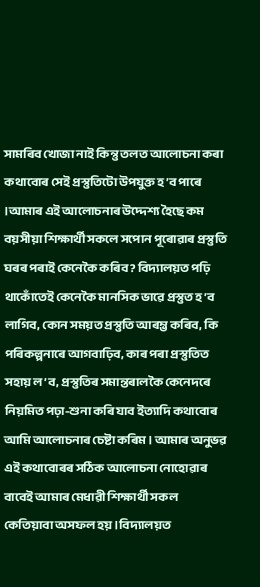সামৰিব খোজা নাই কিন্তু তলত আলোচনা কৰা কথাবোৰ সেই প্ৰস্তুতিটো উপযুক্ত হ’ব পাৰে ।আমাৰ এই আলোচনাৰ উদ্দেশ্য হৈছে কম বয়সীয়া শিক্ষাৰ্থী সকলে সপোন পূৰোৱাৰ প্ৰস্তুতি ঘৰৰ পৰাই কেনেকৈ কৰিব ? বিদ্যালয়ত পঢ়ি থাকোঁতেই কেনেকৈ মানসিক ভাৱে প্ৰস্তুত হ’ব লাগিব, কোন সময়ত প্ৰস্তুতি আৰম্ভ কৰিব, কি পৰিকল্পনাৰে আগবাঢ়িব, কাৰ পৰা প্ৰস্তুতিত সহায় ল’ব, প্ৰস্তুতিৰ সমান্তৰালকৈ কেনেদৰে নিয়মিত পঢ়া-শুনা কৰি যাব ইত্যাদি কথাবোৰ আমি আলোচনাৰ চেষ্টা কৰিম । আমাৰ অনুভৱ এই কথাবোৰৰ সঠিক আলোচনা নোহোৱাৰ বাবেই আমাৰ মেধাৱী শিক্ষাৰ্থী সকল কেতিয়াবা অসফল হয় ।বিদ্যালয়ত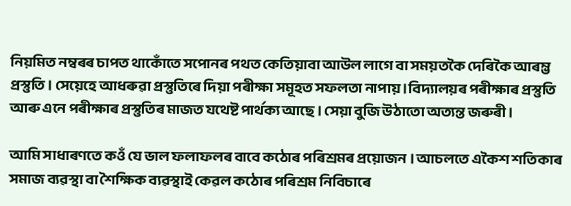নিয়মিত নম্বৰৰ চাপত থাকোঁতে সপোনৰ পথত কেতিয়াবা আউল লাগে বা সময়তকৈ দেৰিকৈ আৰম্ভ প্ৰস্তুতি । সেয়েহে আধৰুৱা প্ৰস্তুতিৰে দিয়া পৰীক্ষা সমূহত সফলতা নাপায় ।বিদ্যালয়ৰ পৰীক্ষাৰ প্ৰস্তুতি আৰু এনে পৰীক্ষাৰ প্ৰস্তুতিৰ মাজত যথেষ্ট পাৰ্থক্য আছে । সেয়া বুজি উঠাতো অত্যন্ত জৰুৰী ।

আমি সাধাৰণতে কওঁ যে ভাল ফলাফলৰ বাবে কঠোৰ পৰিশ্ৰমৰ প্ৰয়োজন । আচলতে একৈশ শতিকাৰ সমাজ ব্যৱস্থা বা শৈক্ষিক ব্যৱস্থাই কেৱল কঠোৰ পৰিশ্ৰম নিবিচাৰে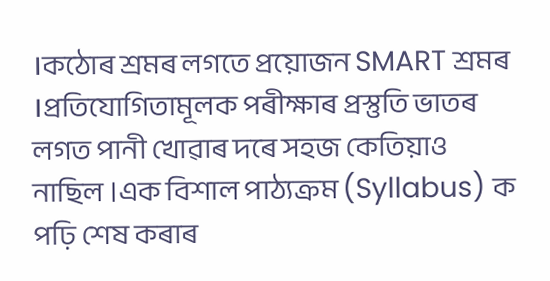।কঠোৰ শ্ৰমৰ লগতে প্ৰয়োজন SMART শ্ৰমৰ ।প্ৰতিযোগিতামূলক পৰীক্ষাৰ প্ৰস্তুতি ভাতৰ লগত পানী খোৱাৰ দৰে সহজ কেতিয়াও নাছিল ।এক বিশাল পাঠ্যক্ৰম (Syllabus) ক পঢ়ি শেষ কৰাৰ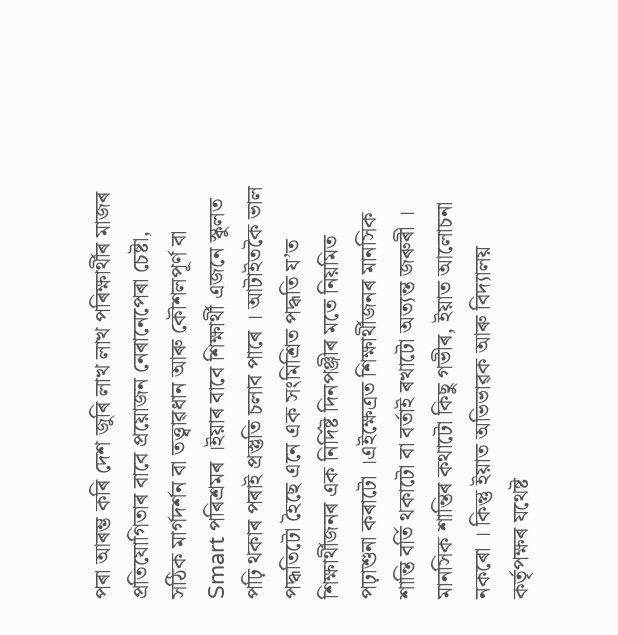পৰা আৰম্ভ কৰি দেশ জুৰি লাখ লাখ পৰিক্ষাৰ্থীৰ মাজৰ প্ৰতিযোগিতাৰ বাবে প্ৰয়োজন নেৰানেপেৰা চেষ্টা, সঠিক মাৰ্গদৰ্শন বা তত্ত্বাৱধান আৰু কৌশলপূৰ্ণ বা Smart পৰিশ্ৰমৰ ।ইয়াৰ বাবে শিক্ষাৰ্থী এজনে স্কুলত পঢ়ি থকাৰ পৰাই প্ৰস্তুতি চলাব পাৰে । আটাইতকৈ ভাল পদ্ধতিটো হৈছে এনে এক সংমিশ্ৰিত পদ্ধতি য’ত শিক্ষাৰ্থীজনৰ এক নিৰ্দিষ্ট দিনপঞ্জীৰ মতে নিয়মিত পঢ়াশুনা কৰাটো ।এইক্ষেত্ৰত শিক্ষাৰ্থীজনৰ মানসিক শান্তি বৰ্তি থকাটো বা বৰ্তাই ৰখাটো অত্যন্ত জৰুৰী । মানসিক শান্তিৰ কথাটো কিছু গভীৰ, ইয়াত আলোচনা নকৰো । কিন্তু ইয়াত অভিভাৱক আৰু বিদ্যালয় কৰ্তৃপক্ষৰ যথেষ্ট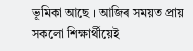ভূমিকা আছে । আজিৰ সময়ত প্ৰায় সকলো শিক্ষাৰ্থীয়েই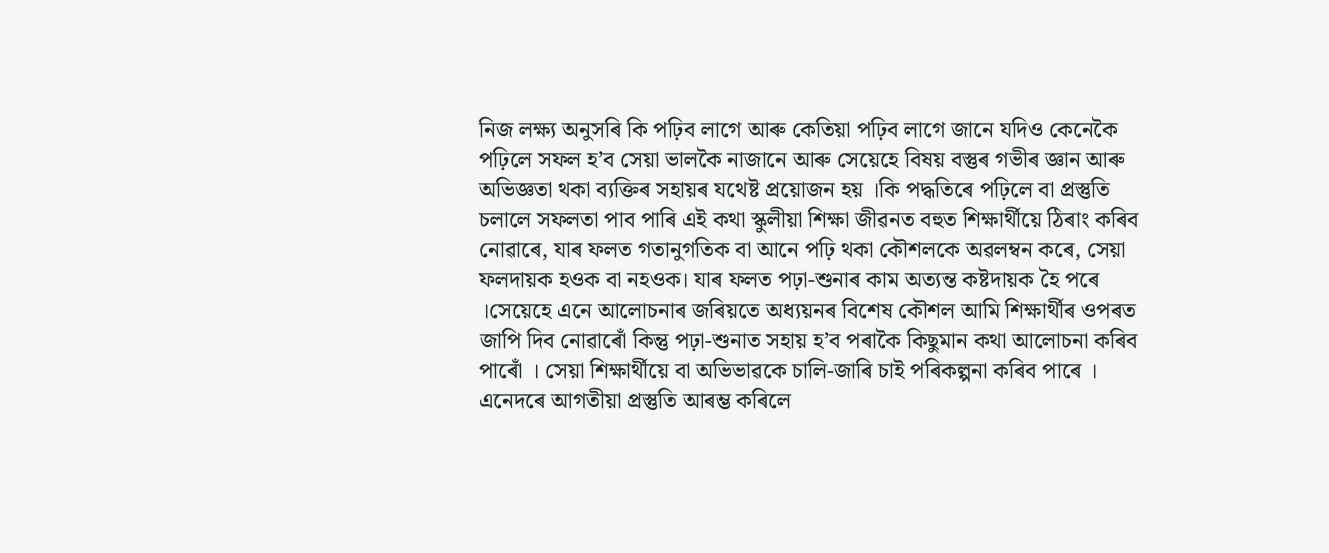নিজ লক্ষ্য অনুসৰি কি পঢ়িব লাগে আৰু কেতিয়া পঢ়িব লাগে জানে যদিও কেনেকৈ পঢ়িলে সফল হ’ব সেয়া ভালকৈ নাজানে আৰু সেয়েহে বিষয় বস্তুৰ গভীৰ জ্ঞান আৰু অভিজ্ঞতা থকা ব্যক্তিৰ সহায়ৰ যথেষ্ট প্ৰয়োজন হয় ।কি পদ্ধতিৰে পঢ়িলে বা প্ৰস্তুতি চলালে সফলতা পাব পাৰি এই কথা স্কুলীয়া শিক্ষা জীৱনত বহুত শিক্ষাৰ্থীয়ে ঠিৰাং কৰিব নোৱাৰে, যাৰ ফলত গতানুগতিক বা আনে পঢ়ি থকা কৌশলকে অৱলম্বন কৰে, সেয়া ফলদায়ক হওক বা নহওক। যাৰ ফলত পঢ়া-শুনাৰ কাম অত্যন্ত কষ্টদায়ক হৈ পৰে ।সেয়েহে এনে আলোচনাৰ জৰিয়তে অধ্যয়নৰ বিশেষ কৌশল আমি শিক্ষাৰ্থীৰ ওপৰত জাপি দিব নোৱাৰোঁ কিন্তু পঢ়া-শুনাত সহায় হ’ব পৰাকৈ কিছুমান কথা আলোচনা কৰিব পাৰোঁ । সেয়া শিক্ষাৰ্থীয়ে বা অভিভাৱকে চালি-জাৰি চাই পৰিকল্পনা কৰিব পাৰে । এনেদৰে আগতীয়া প্ৰস্তুতি আৰম্ভ কৰিলে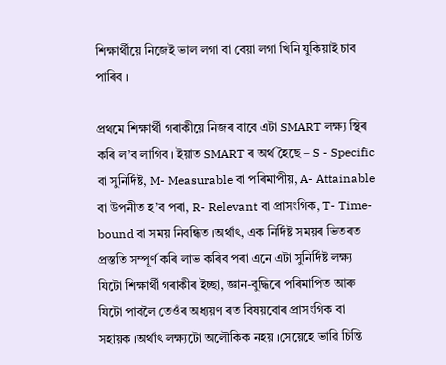শিক্ষাৰ্থীয়ে নিজেই ভাল লগা বা বেয়া লগা খিনি যুকিয়াই চাব পাৰিব ।

প্ৰথমে শিক্ষাৰ্থী গৰাকীয়ে নিজৰ বাবে এটা SMART লক্ষ্য স্থিৰ কৰি ল’ব লাগিব । ইয়াত SMART ৰ অৰ্থ হৈছে – S - Specific বা সুনিৰ্দিষ্ট, M- Measurable বা পৰিমাপীয়, A- Attainable বা উপনীত হ’ব পৰা, R- Relevant বা প্ৰাসংগিক, T- Time-bound বা সময় নিবন্ধিত ।অৰ্থাৎ, এক নিৰ্দিষ্ট সময়ৰ ভিতৰত প্ৰস্ততি সম্পূৰ্ণ কৰি লাভ কৰিব পৰা এনে এটা সুনিৰ্দিষ্ট লক্ষ্য যিটো শিক্ষাৰ্থী গৰাকীৰ ইচ্ছা, জ্ঞান-বুদ্ধিৰে পৰিমাপিত আৰু যিটো পাবলৈ তেওঁৰ অধ্যয়ণ ৰত বিষয়বোৰ প্ৰাসংগিক বা সহায়ক ।অৰ্থাৎ লক্ষ্যটো অলৌকিক নহয় ।সেয়েহে ভাৱি চিন্তি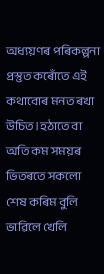অধ্যয়ণৰ পৰিকল্পনা প্ৰস্তুত কৰোঁতে এই কথাবোৰ মনত ৰখা উচিত ।হঠাতে বা অতি কম সময়ৰ ভিতৰতে সকলো শেষ কৰিম বুলি ভাৱিলে খেলি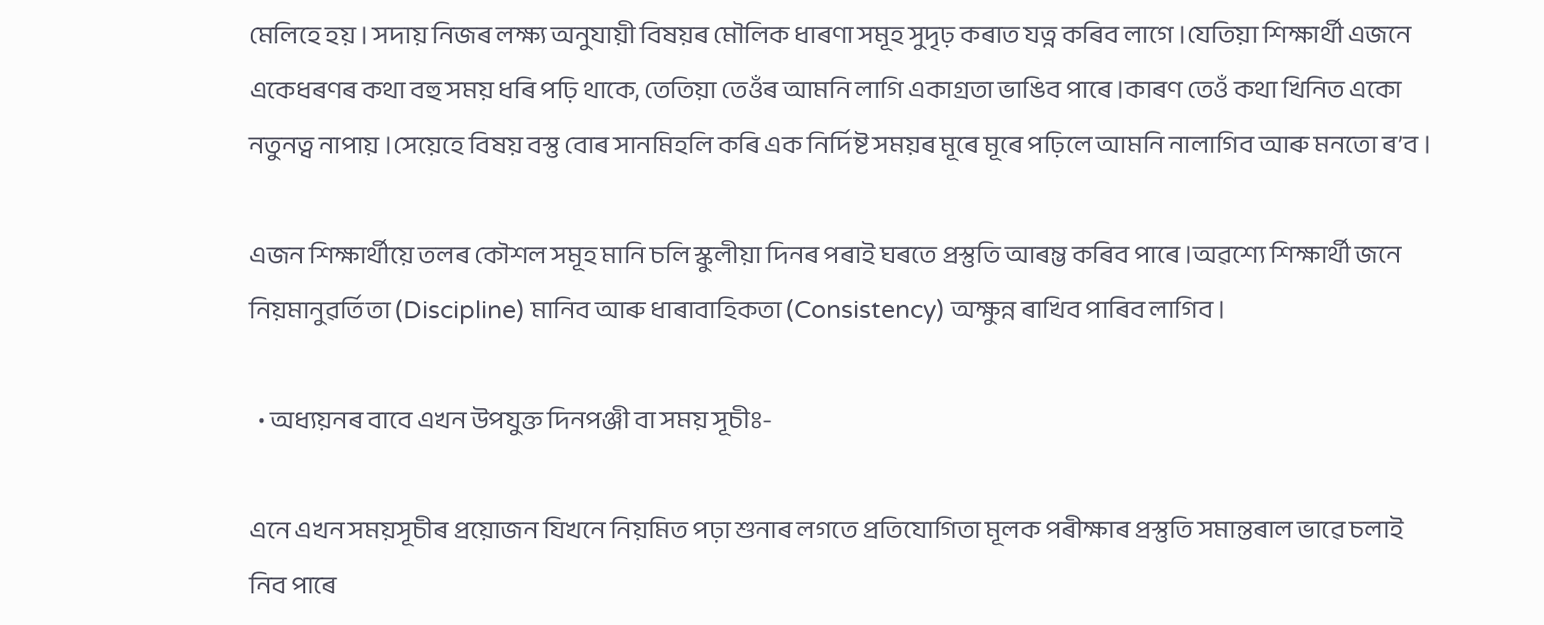মেলিহে হয় । সদায় নিজৰ লক্ষ্য অনুযায়ী বিষয়ৰ মৌলিক ধাৰণা সমূহ সুদৃঢ় কৰাত যত্ন কৰিব লাগে ।যেতিয়া শিক্ষাৰ্থী এজনে একেধৰণৰ কথা বহু সময় ধৰি পঢ়ি থাকে, তেতিয়া তেওঁৰ আমনি লাগি একাগ্ৰতা ভাঙিব পাৰে ।কাৰণ তেওঁ কথা খিনিত একো নতুনত্ব নাপায় ।সেয়েহে বিষয় বস্তু বোৰ সানমিহলি কৰি এক নিৰ্দিষ্ট সময়ৰ মূৰে মূৰে পঢ়িলে আমনি নালাগিব আৰু মনতো ৰ’ব ।

এজন শিক্ষাৰ্থীয়ে তলৰ কৌশল সমূহ মানি চলি স্কুলীয়া দিনৰ পৰাই ঘৰতে প্ৰস্তুতি আৰম্ভ কৰিব পাৰে ।অৱশ্যে শিক্ষাৰ্থী জনে নিয়মানুৱৰ্তিতা (Discipline) মানিব আৰু ধাৰাবাহিকতা (Consistency) অক্ষুন্ন ৰাখিব পাৰিব লাগিব ।

  • অধ্যয়নৰ বাবে এখন উপযুক্ত দিনপঞ্জী বা সময় সূচীঃ-

এনে এখন সময়সূচীৰ প্ৰয়োজন যিখনে নিয়মিত পঢ়া শুনাৰ লগতে প্ৰতিযোগিতা মূলক পৰীক্ষাৰ প্ৰস্তুতি সমান্তৰাল ভাৱে চলাই নিব পাৰে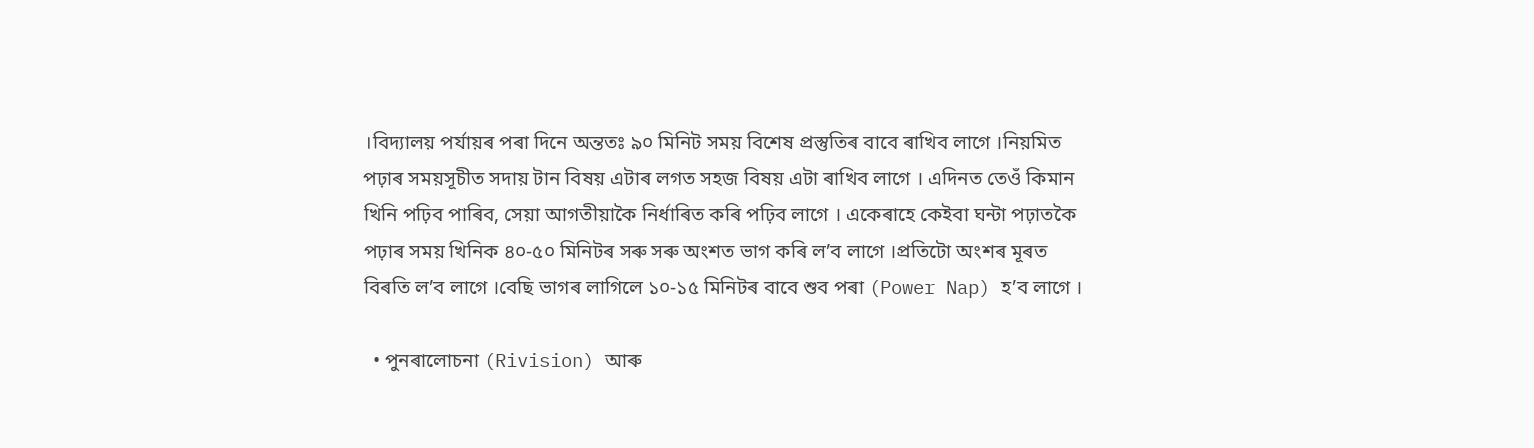।বিদ্যালয় পৰ্যায়ৰ পৰা দিনে অন্ততঃ ৯০ মিনিট সময় বিশেষ প্ৰস্তুতিৰ বাবে ৰাখিব লাগে ।নিয়মিত পঢ়াৰ সময়সূচীত সদায় টান বিষয় এটাৰ লগত সহজ বিষয় এটা ৰাখিব লাগে । এদিনত তেওঁ কিমান খিনি পঢ়িব পাৰিব, সেয়া আগতীয়াকৈ নিৰ্ধাৰিত কৰি পঢ়িব লাগে । একেৰাহে কেইবা ঘন্টা পঢ়াতকৈ পঢ়াৰ সময় খিনিক ৪০-৫০ মিনিটৰ সৰু সৰু অংশত ভাগ কৰি ল’ব লাগে ।প্ৰতিটো অংশৰ মূৰত বিৰতি ল’ব লাগে ।বেছি ভাগৰ লাগিলে ১০-১৫ মিনিটৰ বাবে শুব পৰা (Power Nap) হ’ব লাগে ।

  • পুনৰালোচনা (Rivision) আৰু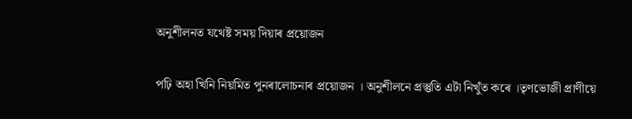অনুশীলনত যথেষ্ট সময় দিয়াৰ প্ৰয়োজন

পঢ়ি অহা খিনি নিয়মিত পুনৰালোচনাৰ প্ৰয়োজন । অনুশীলনে প্ৰস্তুতি এটা নিখুঁত কৰে ।তৃণভোজী প্ৰাণীয়ে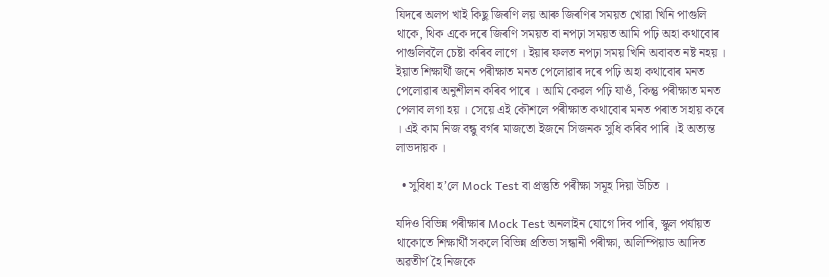যিদৰে অলপ খাই কিছু জিৰণি লয় আৰু জিৰণিৰ সময়ত খোৱা খিনি পাগুলি থাকে, থিক একে দৰে জিৰণি সময়ত বা নপঢ়া সময়ত আমি পঢ়ি অহা কথাবোৰ পাগুলিবলৈ চেষ্টা কৰিব লাগে । ইয়াৰ ফলত নপঢ়া সময় খিনি অবাবত নষ্ট নহয় । ইয়াত শিক্ষাৰ্থী জনে পৰীক্ষাত মনত পেলোৱাৰ দৰে পঢ়ি অহা কথাবোৰ মনত পেলোৱাৰ অনুশীলন কৰিব পাৰে । আমি কেৱল পঢ়ি যাওঁ, কিন্তু পৰীক্ষাত মনত পেলাব লগা হয় । সেয়ে এই কৌশলে পৰীক্ষাত কথাবোৰ মনত পৰাত সহায় কৰে । এই কাম নিজ বন্ধু বৰ্গৰ মাজতো ইজনে সিজনক সুধি কৰিব পাৰি ।ই অত্যন্ত লাভদায়ক ।

  • সুবিধা হ’লে Mock Test বা প্ৰস্তুতি পৰীক্ষা সমূহ দিয়া উচিত ।

যদিও বিভিন্ন পৰীক্ষাৰ Mock Test অনলাইন যোগে দিব পাৰি, স্কুল পৰ্যায়ত থাকোতে শিক্ষাৰ্থী সকলে বিভিন্ন প্ৰতিভা সন্ধানী পৰীক্ষা, অলিম্পিয়াড আদিত অৱতীৰ্ণ হৈ নিজকে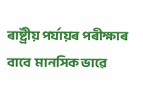ৰাষ্ট্ৰীয় পৰ্যায়ৰ পৰীক্ষাৰ বাবে  মানসিক ভাৱে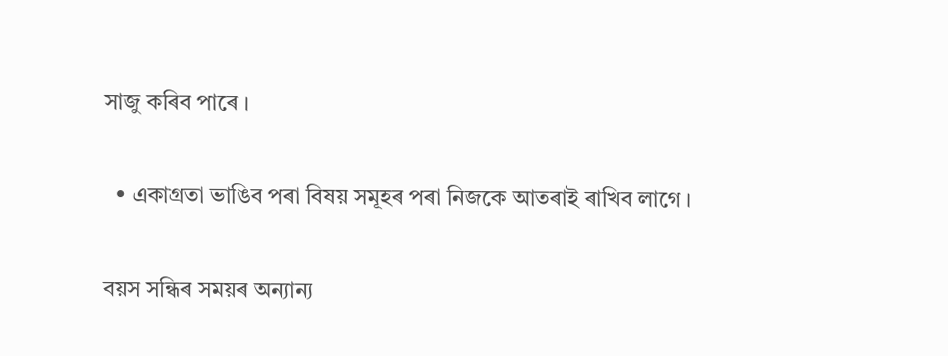সাজু কৰিব পাৰে ।

  • একাগ্ৰতা ভাঙিব পৰা বিষয় সমূহৰ পৰা নিজকে আতৰাই ৰাখিব লাগে ।

বয়স সন্ধিৰ সময়ৰ অন্যান্য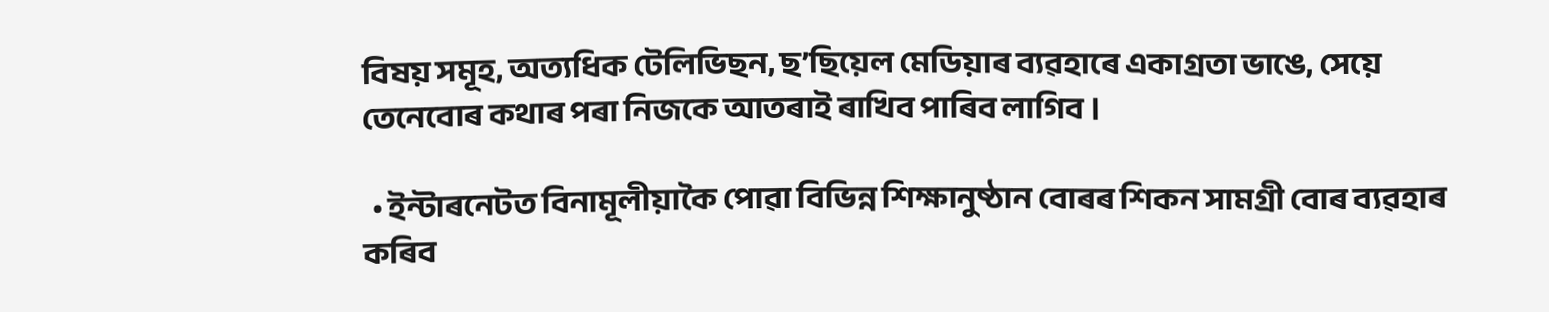বিষয় সমূহ, অত্যধিক টেলিভিছন, ছ’ছিয়েল মেডিয়াৰ ব্যৱহাৰে একাগ্ৰতা ভাঙে, সেয়ে তেনেবোৰ কথাৰ পৰা নিজকে আতৰাই ৰাখিব পাৰিব লাগিব ।

  • ইন্টাৰনেটত বিনামূলীয়াকৈ পোৱা বিভিন্ন শিক্ষানুষ্ঠান বোৰৰ শিকন সামগ্ৰী বোৰ ব্যৱহাৰ কৰিব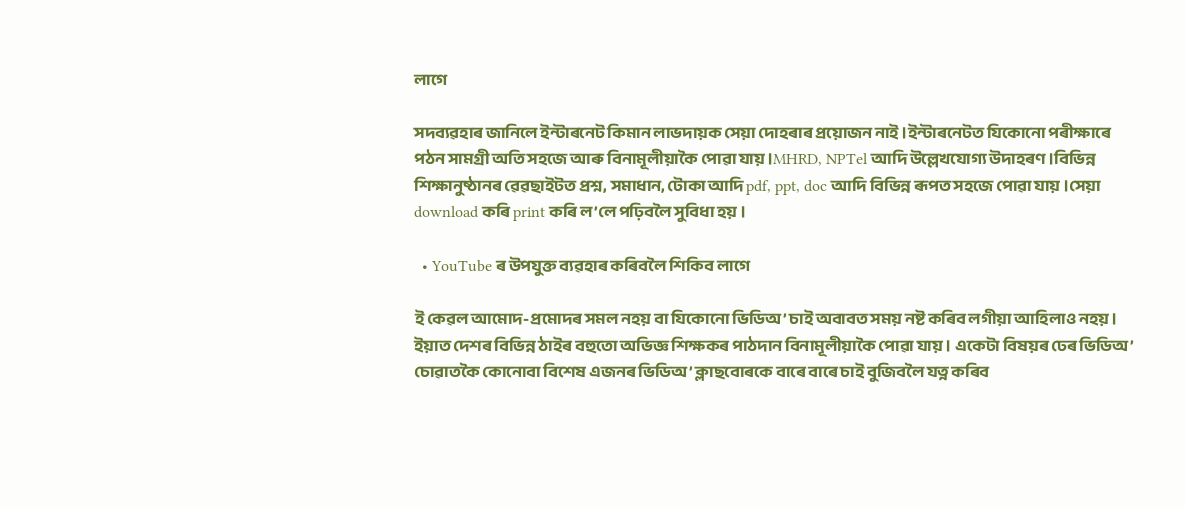লাগে

সদব্যৱহাৰ জানিলে ইন্টাৰনেট কিমান লাভদায়ক সেয়া দোহৰাৰ প্ৰয়োজন নাই ।ইন্টাৰনেটত যিকোনো পৰীক্ষাৰে পঠন সামগ্ৰী অতি সহজে আৰু বিনামূলীয়াকৈ পোৱা যায় ।MHRD, NPTel আদি উল্লেখযোগ্য উদাহৰণ ।বিভিন্ন শিক্ষানুষ্ঠানৰ ৱেৱছাইটত প্ৰশ্ন, সমাধান, টোকা আদি pdf, ppt, doc আদি বিভিন্ন ৰূপত সহজে পোৱা যায় ।সেয়া download কৰি print কৰি ল’লে পঢ়িবলৈ সুবিধা হয় ।

  • YouTube ৰ উপযুক্ত ব্যৱহাৰ কৰিবলৈ শিকিব লাগে

ই কেৱল আমোদ-প্ৰমোদৰ সমল নহয় বা যিকোনো ভিডিঅ’ চাই অবাবত সময় নষ্ট কৰিব লগীয়া আহিলাও নহয় । ইয়াত দেশৰ বিভিন্ন ঠাইৰ বহুতো অভিজ্ঞ শিক্ষকৰ পাঠদান বিনামূলীয়াকৈ পোৱা যায় । একেটা বিষয়ৰ ঢেৰ ভিডিঅ’ চোৱাতকৈ কোনোবা বিশেষ এজনৰ ভিডিঅ’ ক্লাছবোৰকে বাৰে বাৰে চাই বুজিবলৈ যত্ন কৰিব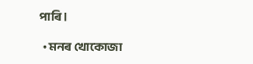পাৰি ।

  • মনৰ খোকোজা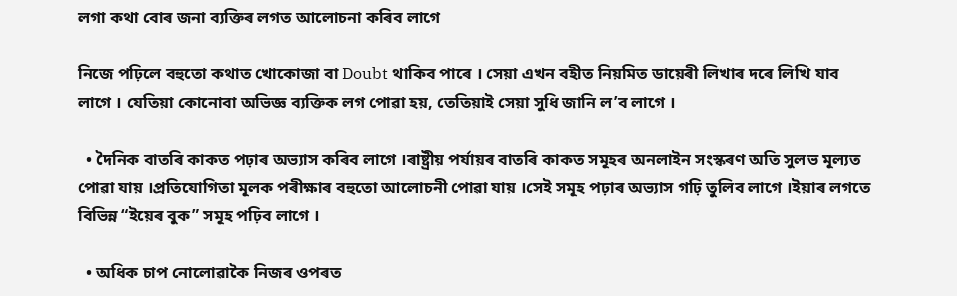লগা কথা বোৰ জনা ব্যক্তিৰ লগত আলোচনা কৰিব লাগে

নিজে পঢ়িলে বহুতো কথাত খোকোজা বা Doubt থাকিব পাৰে । সেয়া এখন বহীত নিয়মিত ডায়েৰী লিখাৰ দৰে লিখি যাব লাগে । যেতিয়া কোনোবা অভিজ্ঞ ব্যক্তিক লগ পোৱা হয়, তেতিয়াই সেয়া সুধি জানি ল’ব লাগে ।

  • দৈনিক বাতৰি কাকত পঢ়াৰ অভ্যাস কৰিব লাগে ।ৰাষ্ট্ৰীয় পৰ্যায়ৰ বাতৰি কাকত সমূহৰ অনলাইন সংস্কৰণ অতি সুলভ মূল্যত পোৱা যায় ।প্ৰতিযোগিতা মূলক পৰীক্ষাৰ বহুতো আলোচনী পোৱা যায় ।সেই সমূহ পঢ়াৰ অভ্যাস গঢ়ি তুলিব লাগে ।ইয়াৰ লগতে বিভিন্ন “ইয়েৰ বুক” সমূহ পঢ়িব লাগে ।

  • অধিক চাপ নোলোৱাকৈ নিজৰ ওপৰত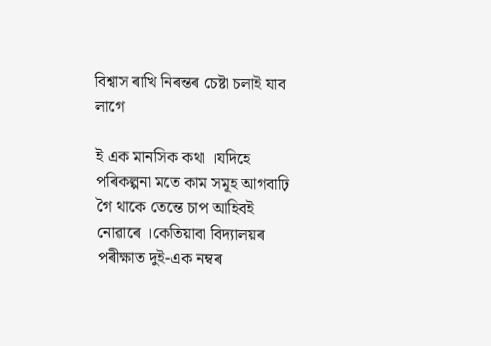বিশ্বাস ৰাখি নিৰন্তৰ চেষ্টা চলাই যাব লাগে

ই এক মানসিক কথা ।যদিহে পৰিকল্পনা মতে কাম সমূহ আগবাঢ়ি গৈ থাকে তেন্তে চাপ আহিবই নোৱাৰে ।কেতিয়াবা বিদ্যালয়ৰ পৰীক্ষাত দুই-এক নম্বৰ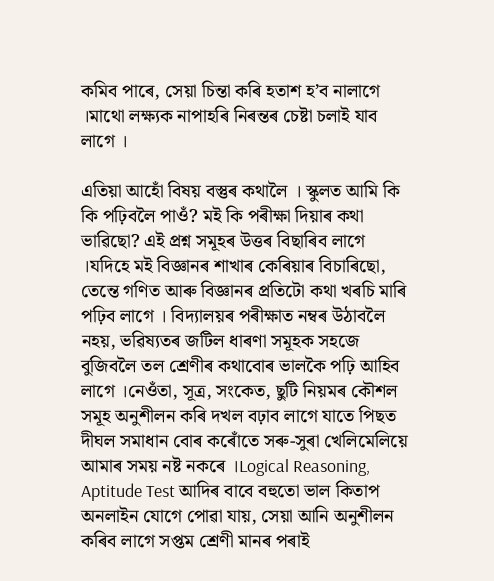কমিব পাৰে, সেয়া চিন্তা কৰি হতাশ হ’ব নালাগে ।মাথো লক্ষ্যক নাপাহৰি নিৰন্তৰ চেষ্টা চলাই যাব লাগে ।

এতিয়া আহোঁ বিষয় বস্তুৰ কথালৈ । স্কুলত আমি কি কি পঢ়িবলৈ পাওঁ? মই কি পৰীক্ষা দিয়াৰ কথা ভাৱিছো? এই প্ৰশ্ন সমূহৰ উত্তৰ বিছাৰিব লাগে ।যদিহে মই বিজ্ঞানৰ শাখাৰ কেৰিয়াৰ বিচাৰিছো, তেন্তে গণিত আৰু বিজ্ঞানৰ প্ৰতিটো কথা খৰচি মাৰি পঢ়িব লাগে । বিদ্যালয়ৰ পৰীক্ষাত নম্বৰ উঠাবলৈ নহয়, ভৱিষ্যতৰ জটিল ধাৰণা সমূহক সহজে বুজিবলৈ তল শ্ৰেণীৰ কথাবোৰ ভালকৈ পঢ়ি আহিব লাগে ।নেওঁতা, সূত্ৰ, সংকেত, ছুটি নিয়মৰ কৌশল সমূহ অনুশীলন কৰি দখল বঢ়াব লাগে যাতে পিছত দীঘল সমাধান বোৰ কৰোঁতে সৰু-সুৰা খেলিমেলিয়ে আমাৰ সময় নষ্ট নকৰে ।Logical Reasoning, Aptitude Test আদিৰ বাবে বহুতো ভাল কিতাপ অনলাইন যোগে পোৱা যায়, সেয়া আনি অনুশীলন কৰিব লাগে সপ্তম শ্ৰেণী মানৰ পৰাই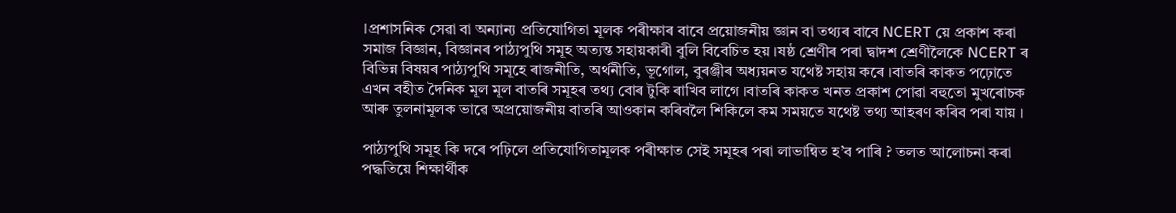।প্ৰশাসনিক সেৱা বা অন্যান্য প্ৰতিযোগিতা মূলক পৰীক্ষাৰ বাবে প্ৰয়োজনীয় জ্ঞান বা তথ্যৰ বাবে NCERT য়ে প্ৰকাশ কৰা সমাজ বিজ্ঞান, বিজ্ঞানৰ পাঠ্যপুথি সমূহ অত্যন্ত সহায়কাৰী বুলি বিবেচিত হয় ।ষষ্ঠ শ্ৰেণীৰ পৰা দ্বাদশ শ্ৰেণীলৈকে NCERT ৰ বিভিন্ন বিষয়ৰ পাঠ্যপুথি সমূহে ৰাজনীতি, অৰ্থনীতি, ভূগোল, বুৰঞ্জীৰ অধ্যয়নত যথেষ্ট সহায় কৰে ।বাতৰি কাকত পঢ়োতে এখন বহীত দৈনিক মূল মূল বাতৰি সমূহৰ তথ্য বোৰ টুকি ৰাখিব লাগে ।বাতৰি কাকত খনত প্ৰকাশ পোৱা বহুতো মুখৰোচক আৰু তুলনামূলক ভাৱে অপ্ৰয়োজনীয় বাতৰি আওকান কৰিবলৈ শিকিলে কম সময়তে যথেষ্ট তথ্য আহৰণ কৰিব পৰা যায় ।

পাঠ্যপুথি সমূহ কি দৰে পঢ়িলে প্ৰতিযোগিতামূলক পৰীক্ষাত সেই সমূহৰ পৰা লাভান্বিত হ’ব পাৰি ? তলত আলোচনা কৰা পদ্ধতিয়ে শিক্ষাৰ্থীক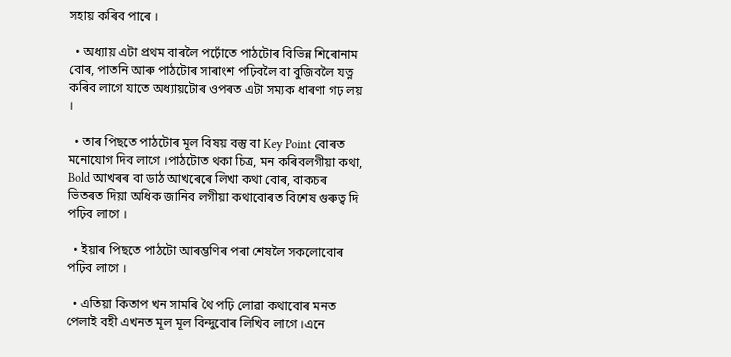সহায় কৰিব পাৰে ।

  • অধ্যায় এটা প্ৰথম বাৰলৈ পঢ়োঁতে পাঠটোৰ বিভিন্ন শিৰোনাম বোৰ, পাতনি আৰু পাঠটোৰ সাৰাংশ পঢ়িবলৈ বা বুজিবলৈ যত্ন কৰিব লাগে যাতে অধ্যায়টোৰ ওপৰত এটা সম্যক ধাৰণা গঢ় লয় ।

  • তাৰ পিছতে পাঠটোৰ মূল বিষয় বস্তু বা Key Point বোৰত মনোযোগ দিব লাগে ।পাঠটোত থকা চিত্ৰ, মন কৰিবলগীয়া কথা, Bold আখৰৰ বা ডাঠ আখৰেৰে লিখা কথা বোৰ, বাকচৰ ভিতৰত দিয়া অধিক জানিব লগীয়া কথাবোৰত বিশেষ গুৰুত্ব দি পঢ়িব লাগে ।

  • ইয়াৰ পিছতে পাঠটো আৰম্ভণিৰ পৰা শেষলৈ সকলোবোৰ পঢ়িব লাগে ।

  • এতিয়া কিতাপ খন সামৰি থৈ পঢ়ি লোৱা কথাবোৰ মনত পেলাই বহী এখনত মূল মূল বিন্দুবোৰ লিখিব লাগে ।এনে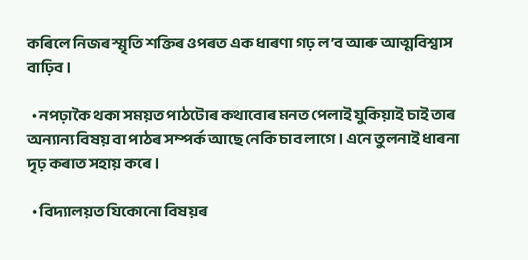কৰিলে নিজৰ স্মৃতি শক্তিৰ ওপৰত এক ধাৰণা গঢ় ল’ব আৰু আত্মবিশ্বাস বাঢ়িব ।

  • নপঢ়াকৈ থকা সময়ত পাঠটোৰ কথাবোৰ মনত পেলাই যুকিয়াই চাই তাৰ অন্যান্য বিষয় বা পাঠৰ সম্পৰ্ক আছে নেকি চাব লাগে । এনে তুলনাই ধাৰনা দৃঢ় কৰাত সহায় কৰে ।

  • বিদ্যালয়ত যিকোনো বিষয়ৰ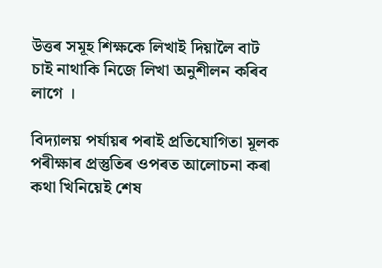উত্তৰ সমূহ শিক্ষকে লিখাই দিয়ালৈ বাট চাই নাথাকি নিজে লিখা অনুশীলন কৰিব লাগে ।

বিদ্যালয় পৰ্যায়ৰ পৰাই প্ৰতিযোগিতা মূলক পৰীক্ষাৰ প্ৰস্তুতিৰ ওপৰত আলোচনা কৰা কথা খিনিয়েই শেষ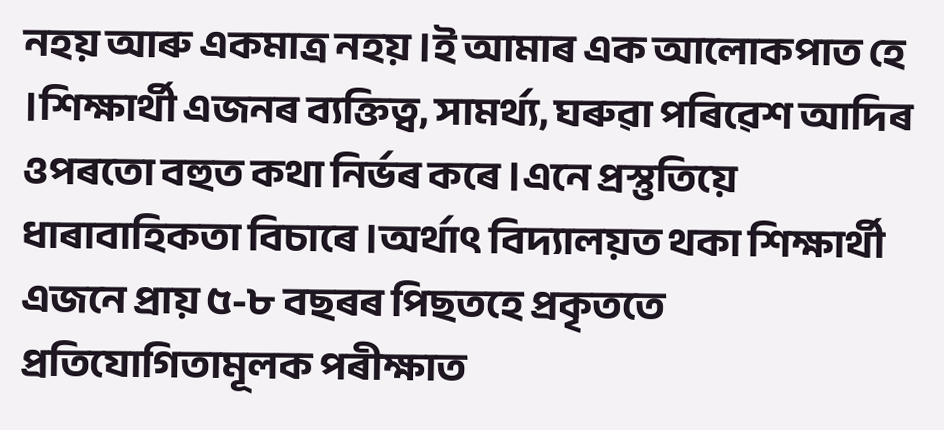নহয় আৰু একমাত্ৰ নহয় ।ই আমাৰ এক আলোকপাত হে ।শিক্ষাৰ্থী এজনৰ ব্যক্তিত্ব, সামৰ্থ্য, ঘৰুৱা পৰিৱেশ আদিৰ ওপৰতো বহুত কথা নিৰ্ভৰ কৰে ।এনে প্ৰস্তুতিয়ে ধাৰাবাহিকতা বিচাৰে ।অৰ্থাৎ বিদ্যালয়ত থকা শিক্ষাৰ্থী এজনে প্ৰায় ৫-৮ বছৰৰ পিছতহে প্ৰকৃততে প্ৰতিযোগিতামূলক পৰীক্ষাত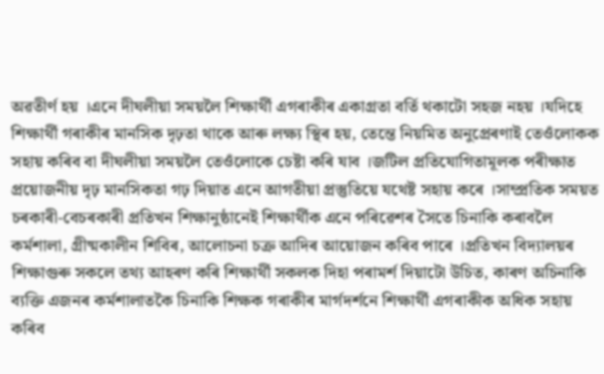অৱতীৰ্ণ হয় ।এনে দীঘলীয়া সময়লৈ শিক্ষাৰ্থী এগৰাকীৰ একাগ্ৰতা বৰ্তি থকাটো সহজ নহয় ।যদিহে শিক্ষাৰ্থী গৰাকীৰ মানসিক দৃঢ়তা থাকে আৰু লক্ষ্য স্থিৰ হয়, তেন্তে নিয়মিত অনুপ্ৰেৰণাই তেওঁলোকক সহায় কৰিব বা দীঘলীয়া সময়লৈ তেওঁলোকে চেষ্টা কৰি যাব ।জটিল প্ৰতিযোগিতামূলক পৰীক্ষাত প্ৰয়োজনীয় দৃঢ় মানসিকতা গঢ় দিয়াত এনে আগতীয়া প্ৰস্তুতিয়ে যথেষ্ট সহায় কৰে ।সাম্প্ৰতিক সময়ত চৰকাৰী-বেচৰকাৰী প্ৰতিখন শিক্ষানুষ্ঠানেই শিক্ষাৰ্থীক এনে পৰিৱেশৰ সৈতে চিনাকি কৰাবলৈ কৰ্মশালা, গ্ৰীষ্মকালীন শিবিৰ, আলোচনা চক্ৰ আদিৰ আয়োজন কৰিব পাৰে ।প্ৰতিখন বিদ্যালয়ৰ শিক্ষাগুৰু সকলে তথ্য আহৰণ কৰি শিক্ষাৰ্থী সকলক দিহা পৰামৰ্শ দিয়াটো উচিত, কাৰণ অচিনাকি ব্যক্তি এজনৰ কৰ্মশালাতকৈ চিনাকি শিক্ষক গৰাকীৰ মাৰ্গদৰ্শনে শিক্ষাৰ্থী এগৰাকীক অধিক সহায় কৰিব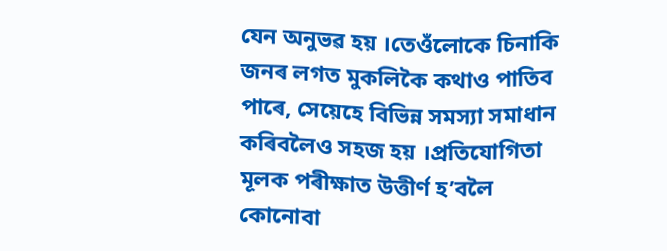যেন অনুভৱ হয় ।তেওঁলোকে চিনাকি জনৰ লগত মুকলিকৈ কথাও পাতিব পাৰে, সেয়েহে বিভিন্ন সমস্যা সমাধান কৰিবলৈও সহজ হয় ।প্ৰতিযোগিতা মূলক পৰীক্ষাত উত্তীৰ্ণ হ’বলৈ কোনোবা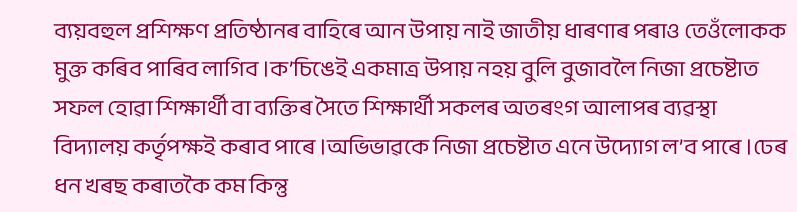ব্যয়বহুল প্ৰশিক্ষণ প্ৰতিষ্ঠানৰ বাহিৰে আন উপায় নাই জাতীয় ধাৰণাৰ পৰাও তেওঁলোকক মুক্ত কৰিব পাৰিব লাগিব ।ক’চিঙেই একমাত্ৰ উপায় নহয় বুলি বুজাবলৈ নিজা প্ৰচেষ্টাত সফল হোৱা শিক্ষাৰ্থী বা ব্যক্তিৰ সৈতে শিক্ষাৰ্থী সকলৰ অতৰংগ আলাপৰ ব্যৱস্থা বিদ্যালয় কৰ্তৃপক্ষই কৰাব পাৰে ।অভিভাৱকে নিজা প্ৰচেষ্টাত এনে উদ্যোগ ল’ব পাৰে ।ঢেৰ ধন খৰছ কৰাতকৈ কম কিন্তু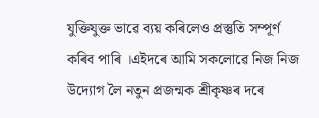যুক্তিযুক্ত ভাৱে ব্যয় কৰিলেও প্ৰস্তুতি সম্পূৰ্ণ কৰিব পাৰি ।এইদৰে আমি সকলোৱে নিজ নিজ উদ্যোগ লৈ নতুন প্ৰজন্মক শ্ৰীকৃষ্ণৰ দৰে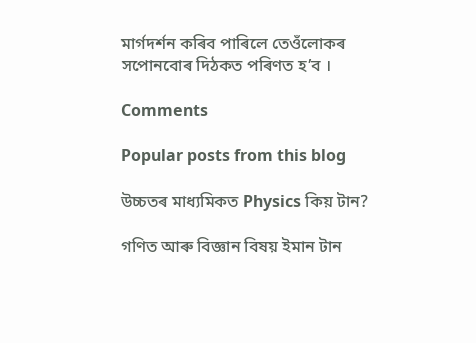মাৰ্গদৰ্শন কৰিব পাৰিলে তেওঁলোকৰ সপোনবোৰ দিঠকত পৰিণত হ’ব ।

Comments

Popular posts from this blog

উচ্চতৰ মাধ্যমিকত Physics কিয় টান?

গণিত আৰু বিজ্ঞান বিষয় ইমান টান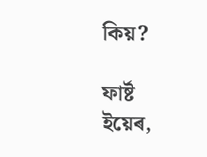কিয়?

ফাৰ্ষ্ট ইয়েৰ,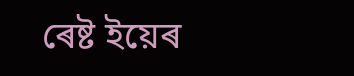ৰেষ্ট ইয়েৰ